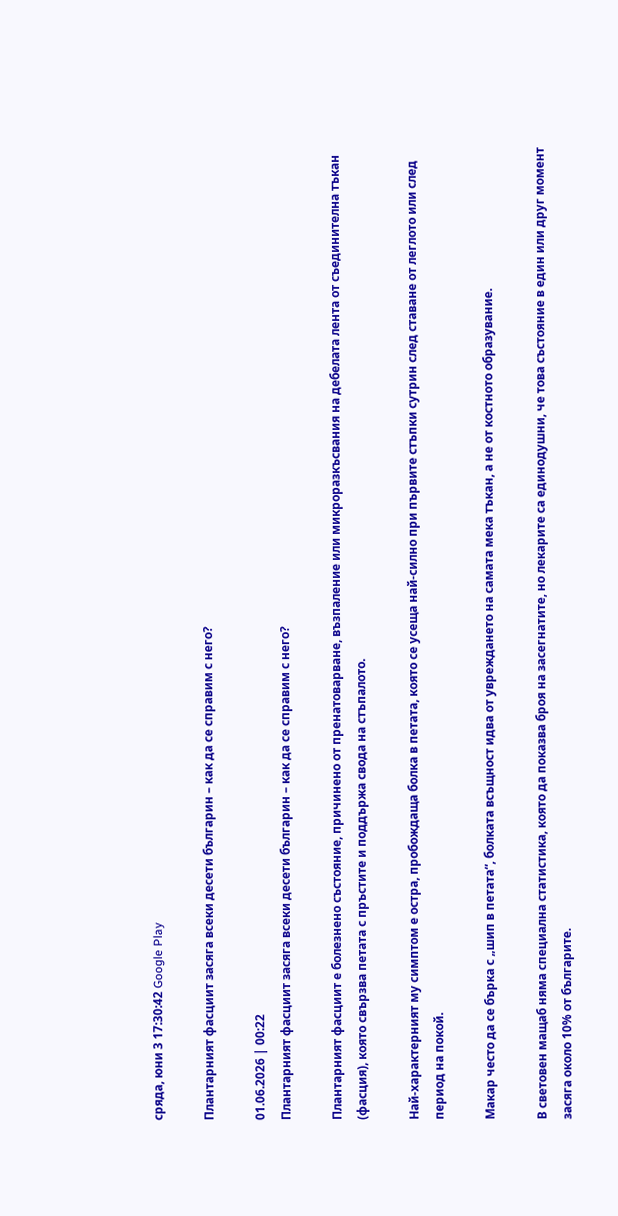сряда, юни 3 17:30:42 Google Play

Плантарният фасциит засяга всеки десети българин – как да се справим с него?

01.06.2026 | 00:22
Плантарният фасциит засяга всеки десети българин – как да се справим с него?

Плантарният фасциит е болезнено състояние, причинено от пренатоварване, възпаление или микроразкъсвания на дебелата лента от съединителна тъкан (фасция), която свързва петата с пръстите и поддържа свода на стъпалото.

Най-характерният му симптом е остра, пробождаща болка в петата, която се усеща най-силно при първите стъпки сутрин след ставане от леглото или след период на покой.

Макар често да се бърка с „шип в петата“, болката всъщност идва от увреждането на самата мека тъкан, а не от костното образувание.

В световен мащаб няма специална статистика, която да показва броя на засегнатите, но лекарите са единодушни, че това състояние в един или друг момент засяга около 10% от българите.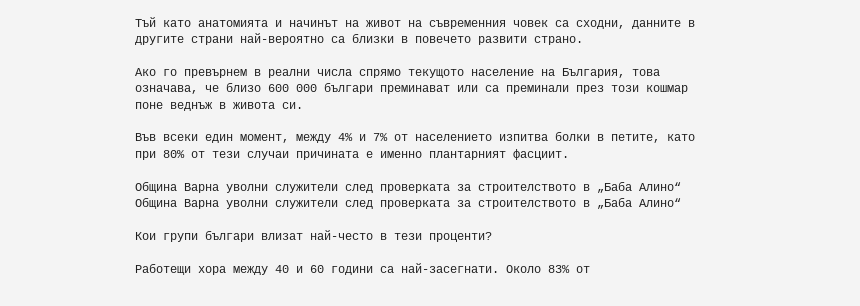Тъй като анатомията и начинът на живот на съвременния човек са сходни, данните в другите страни най-вероятно са близки в повечето развити страно.

Ако го превърнем в реални числа спрямо текущото население на България, това означава, че близо 600 000 българи преминават или са преминали през този кошмар поне веднъж в живота си.

Във всеки един момент, между 4% и 7% от населението изпитва болки в петите, като при 80% от тези случаи причината е именно плантарният фасциит.

Община Варна уволни служители след проверката за строителството в „Баба Алино“
Община Варна уволни служители след проверката за строителството в „Баба Алино“

Кои групи българи влизат най-често в тези проценти?

Работещи хора между 40 и 60 години са най-засегнати. Около 83% от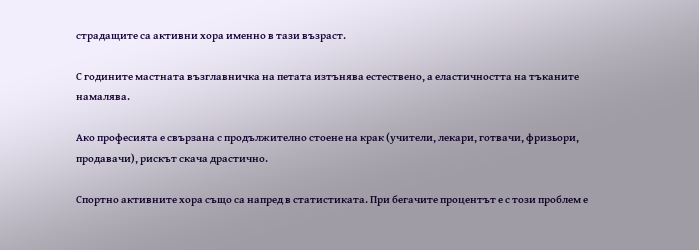страдащите са активни хора именно в тази възраст.

С годините мастната възглавничка на петата изтънява естествено, а еластичността на тъканите намалява.

Ако професията е свързана с продължително стоене на крак (учители, лекари, готвачи, фризьори, продавачи), рискът скача драстично.

Спортно активните хора също са напред в статистиката. При бегачите процентът е с този проблем е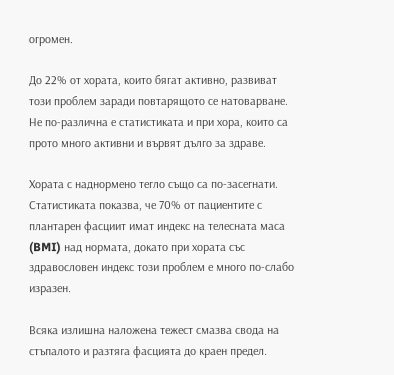огромен.

До 22% от хората, които бягат активно, развиват този проблем заради повтарящото се натоварване. Не по-различна е статистиката и при хора, които са прото много активни и вървят дълго за здраве.

Хората с наднормено тегло също са по-засегнати. Статистиката показва, че 70% от пациентите с плантарен фасциит имат индекс на телесната маса (BMI) над нормата, докато при хората със здравословен индекс този проблем е много по-слабо изразен.

Всяка излишна наложена тежест смазва свода на стъпалото и разтяга фасцията до краен предел.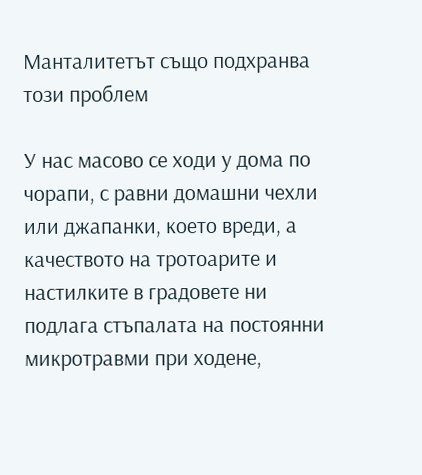Манталитетът също подхранва този проблем

У нас масово се ходи у дома по чорапи, с равни домашни чехли или джапанки, което вреди, а качеството на тротоарите и настилките в градовете ни подлага стъпалата на постоянни микротравми при ходене,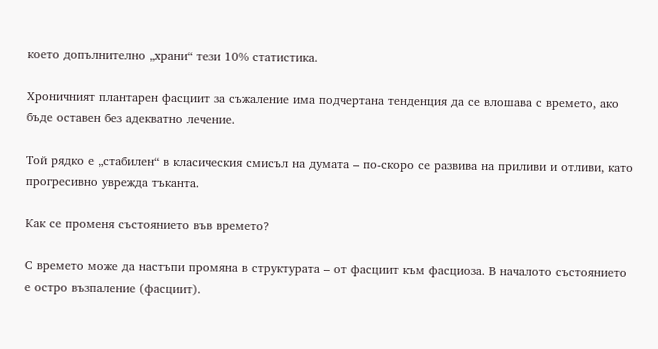което допълнително „храни“ тези 10% статистика.

Хроничният плантарен фасциит за съжаление има подчертана тенденция да се влошава с времето, ако бъде оставен без адекватно лечение.

Той рядко е „стабилен“ в класическия смисъл на думата – по-скоро се развива на приливи и отливи, като прогресивно уврежда тъканта.

Как се променя състоянието във времето?

С времето може да настъпи промяна в структурата – от фасциит към фасциоза. В началото състоянието е остро възпаление (фасциит).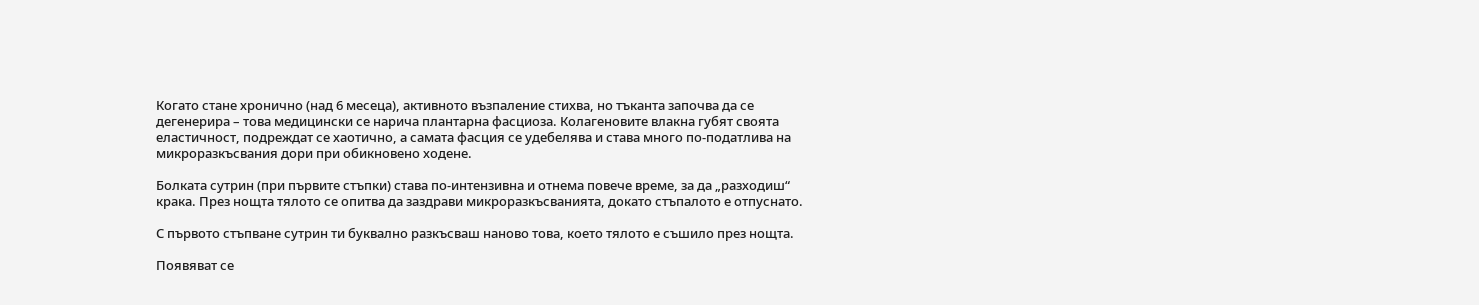Когато стане хронично (над 6 месеца), активното възпаление стихва, но тъканта започва да се дегенерира – това медицински се нарича плантарна фасциоза. Колагеновите влакна губят своята еластичност, подреждат се хаотично, а самата фасция се удебелява и става много по-податлива на микроразкъсвания дори при обикновено ходене.

Болката сутрин (при първите стъпки) става по-интензивна и отнема повече време, за да „разходиш“ крака. През нощта тялото се опитва да заздрави микроразкъсванията, докато стъпалото е отпуснато.

С първото стъпване сутрин ти буквално разкъсваш наново това, което тялото е съшило през нощта.

Появяват се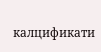калцификати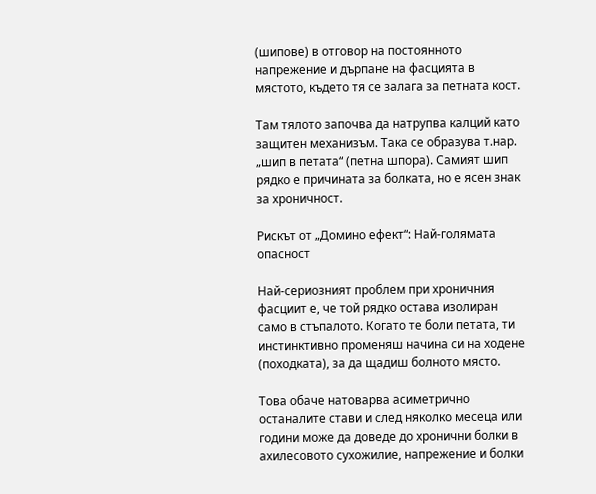(шипове) в отговор на постоянното напрежение и дърпане на фасцията в мястото, където тя се залага за петната кост.

Там тялото започва да натрупва калций като защитен механизъм. Така се образува т.нар. „шип в петата“ (петна шпора). Самият шип рядко е причината за болката, но е ясен знак за хроничност.

Рискът от „Домино ефект“: Най-голямата опасност

Най-сериозният проблем при хроничния фасциит е, че той рядко остава изолиран само в стъпалото. Когато те боли петата, ти инстинктивно променяш начина си на ходене (походката), за да щадиш болното място.

Това обаче натоварва асиметрично останалите стави и след няколко месеца или години може да доведе до хронични болки в ахилесовото сухожилие, напрежение и болки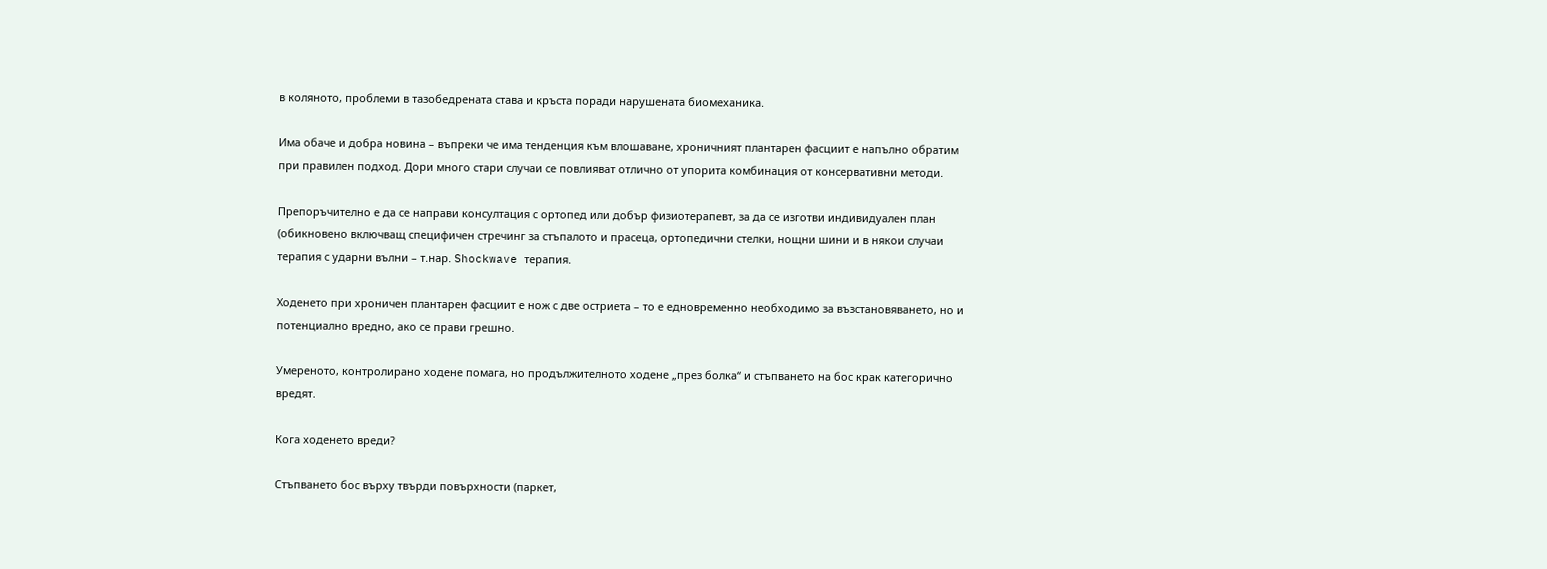в коляното, проблеми в тазобедрената става и кръста поради нарушената биомеханика.

Има обаче и добра новина – въпреки че има тенденция към влошаване, хроничният плантарен фасциит е напълно обратим при правилен подход. Дори много стари случаи се повлияват отлично от упорита комбинация от консервативни методи.

Препоръчително е да се направи консултация с ортопед или добър физиотерапевт, за да се изготви индивидуален план (обикновено включващ специфичен стречинг за стъпалото и прасеца, ортопедични стелки, нощни шини и в някои случаи терапия с ударни вълни – т.нар. Shockwave терапия.

Ходенето при хроничен плантарен фасциит е нож с две остриета – то е едновременно необходимо за възстановяването, но и потенциално вредно, ако се прави грешно.

Умереното, контролирано ходене помага, но продължителното ходене „през болка“ и стъпването на бос крак категорично вредят.

Кога ходенето вреди?

Стъпването бос върху твърди повърхности (паркет,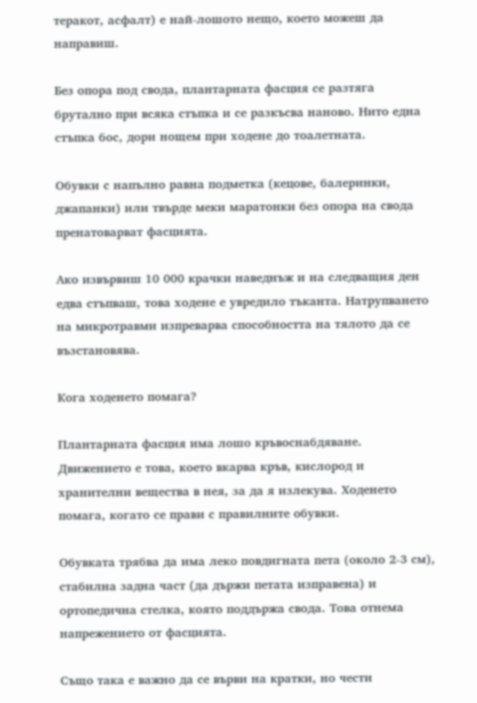теракот, асфалт) е най-лошото нещо, което можеш да направиш.

Без опора под свода, плантарната фасция се разтяга брутално при всяка стъпка и се разкъсва наново. Нито една стъпка бос, дори нощем при ходене до тоалетната.

Обувки с напълно равна подметка (кецове, балеринки, джапанки) или твърде меки маратонки без опора на свода пренатоварват фасцията.

Ако извървиш 10 000 крачки наведнъж и на следващия ден едва стъпваш, това ходене е увредило тъканта. Натрупването на микротравми изпреварва способността на тялото да се възстановява.

Кога ходенето помага?

Плантарната фасция има лошо кръвоснабдяване. Движението е това, което вкарва кръв, кислород и хранителни вещества в нея, за да я излекува. Ходенето помага, когато се прави с правилните обувки.

Обувката трябва да има леко повдигната пета (около 2-3 см), стабилна задна част (да държи петата изправена) и ортопедична стелка, която поддържа свода. Това отнема напрежението от фасцията.

Също така е важно да се върви на кратки, но чести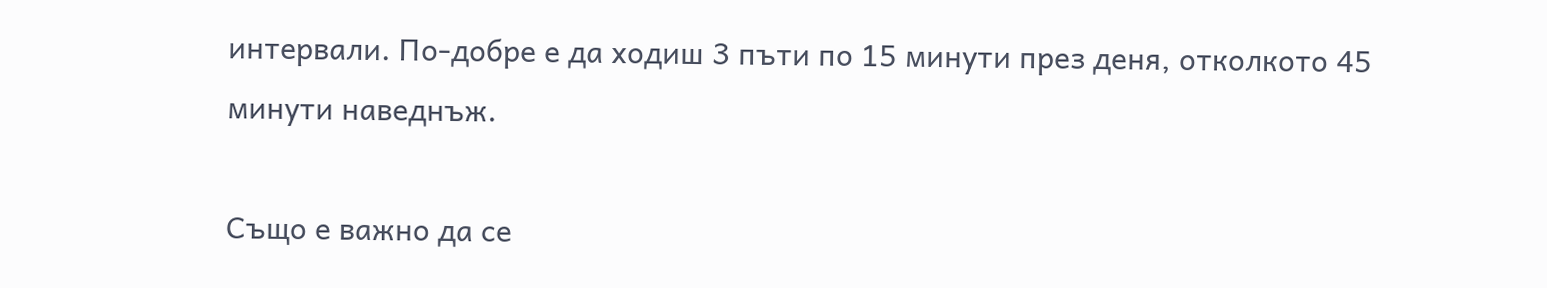интервали. По-добре е да ходиш 3 пъти по 15 минути през деня, отколкото 45 минути наведнъж.

Също е важно да се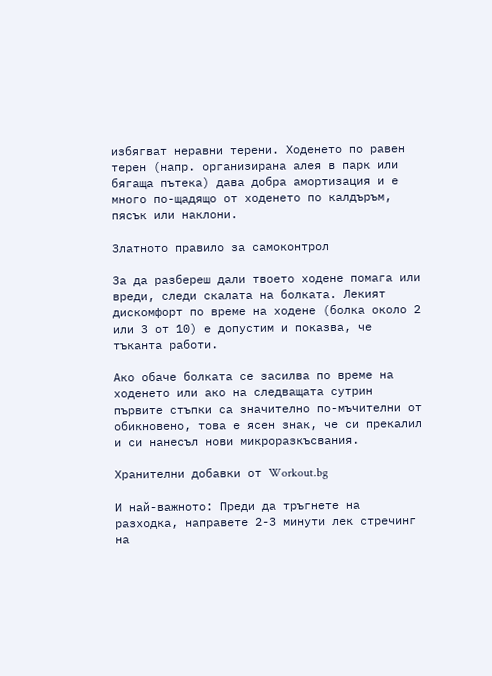избягват неравни терени. Ходенето по равен терен (напр. организирана алея в парк или бягаща пътека) дава добра амортизация и е много по-щадящо от ходенето по калдъръм, пясък или наклони.

Златното правило за самоконтрол

За да разбереш дали твоето ходене помага или вреди, следи скалата на болката. Лекият дискомфорт по време на ходене (болка около 2 или 3 от 10) е допустим и показва, че тъканта работи.

Ако обаче болката се засилва по време на ходенето или ако на следващата сутрин първите стъпки са значително по-мъчителни от обикновено, това е ясен знак, че си прекалил и си нанесъл нови микроразкъсвания.

Хранителни добавки от Workout.bg

И най-важното: Преди да тръгнете на разходка, направете 2-3 минути лек стречинг на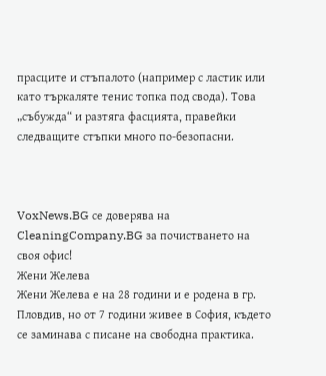прасците и стъпалото (например с ластик или като търкаляте тенис топка под свода). Това „събужда“ и разтяга фасцията, правейки следващите стъпки много по-безопасни.



VoxNews.BG се доверява на CleaningCompany.BG за почистването на своя офис!
Жени Желева
Жени Желева е на 28 години и е родена в гр. Пловдив, но от 7 години живее в София, където се заминава с писане на свободна практика.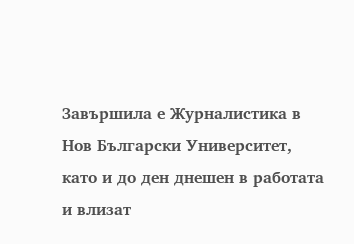Завършила е Журналистика в Нов Български Университет, като и до ден днешен в работата и влизат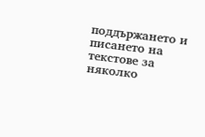поддържането и писането на текстове за няколко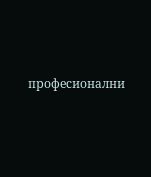професионални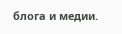блога и медии.